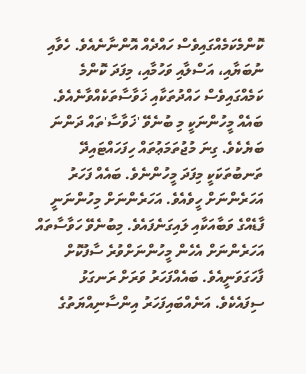ކޮންމެކަމެއްގައިވެސް ހައްދެއް އޮންނާނެއެވެ. ހެވާއި ނުބަޔާއި، އަސްލާއި ވަހުމާއި، މިފަދަ ކޮންމެ ކަމެއްގައިވެސް ހައްދުތަކާއި ޚަވާސާތަކެއްވާނެއެވެ. ބައެއް މީހުންނަކީ މި ބުނެވޭ 'ޚަވާސާ'ތައް ދަންނަ ބަޔެކެވެ. ގިނަ މުޖުތަމަޢުތައް ހިފަހައްޓައިދޭ ތަނބުތަކަކީ މިފަދަ މީހުންނެވެ. ބައެއް ފަހަރު އަހަރެންނަށް ހީވެއެވެ. އަހަރެންނަށް މިހުންނަނީ ފާޑެއްގެ ވަބާއަކާއި ލައިގަނެފައެވެ. މިބުނެވޭ ހަވާސާތައް އަހަރެންނަށް އެހެން މީހުންނަށްވުރެ ސާފުކޮށް ފާހަގަވަނީއެވެ. ބައެއްފަހަރު ވަރަށް ރަނގަޅު ސިފައެކެވެ. އަނެއްބައިފަހަރު އިންސާނިއްޔަތުގެ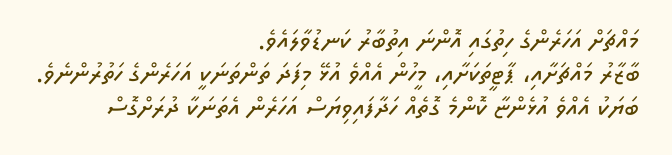މައްޗަށް އަހަރެންގެ ހިތުގައި އޮންނަ އިތުބާރު ކަނޑުވާލައެވެ.
ބާޒާރު މައްޗަށާއި، ޕާޓީތަކަށާއި، މީހުން އެއްވެ އުޅޭ މިފަދަ ތަންތަނަކީ އަހަރެންގެ ހަތުރުންނެވެ. ބަޔަކު އެއްވެ އުޅެންޏާ ކޮންމެ ގޮތެއް ހަދާފައިވިޔަސް އަހަރެން އެތަނަކާ ދުރަށްގޮސް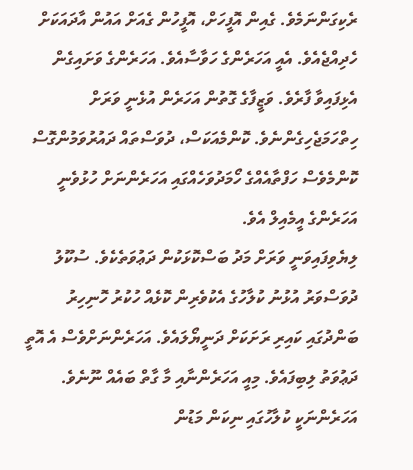ރެކިގަންނަމެވެ. ގެއިން އޮފީހަށް، އޮފީހުން ގެއަށް އައުން އާދައަކަށް ހެދިއްޖެއެވެ. އެއީ އަހަރެންގެ ހަވާސާއެވެ. އަހަރެންގެ ވަށައިގެން އެޅިފައިވާ ފާރެވެ. ވަޒީފާގެ ގޮތުން އަހަރެން އުޅެނީ ވަރަށް ހިތްހަމަޖެހިގެންނެވެ. ކޮންމެއަކަސް، ދުވަސްތައް ދައުރުވަމުންގޮސް ކޮންމެވެސް ހަފްތާއެއްގެ ހޯމަދުވަހެއްގައި އަހަރެންނަށް ހުޅުވެނީ އަހަރެންގެ އީމެއިލް އެވެ.
ލިޔެވިފައިވަނީ ވަރަށް މަދު ބަސްކޮޅަކުން ދަޢުވަތެކެވެ. ސުކޫލު ދުވަސްވަރު އުޅުނު ކުލާހުގެ އެކުވެރިން ކޮޅެއް ހުކުރު ހޮނިހިރު ބަންދުގައި ކައިރި ރަށަކަށް ދަނީޔޯލައެވެ. އަހަރެންނަށްވެސް އެ އޮތީ ދަޢުވަތު ލިބިފައެވެ. މިއީ އަހަރެންނާއި މާ ގާތް ބައެއް ނޫނެވެ. އަހަރެންނަކީ ކުލާހުގައި ނިކަން މަޑުން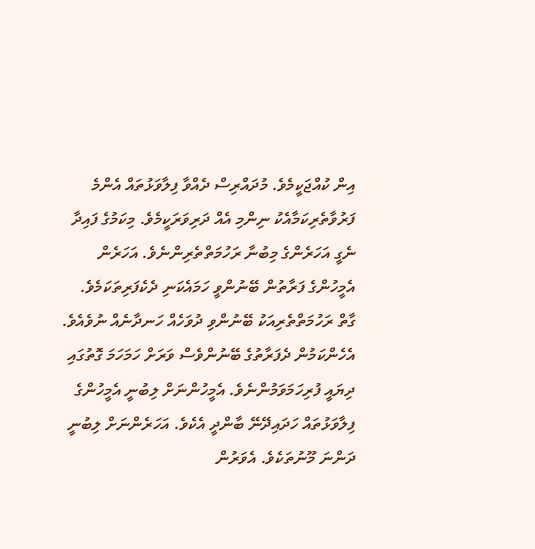އިން ކުއްޖަކީމެވެ. މުދައްރިސް ދެއްވާ ފިލާވަޅުތައް އެންމެ ފަރުވާތެރިކަމާއެކު ނިންމި އެއް ދަރިވަރަކީމެވެ. މިކަމުގެ ފައިދާ ނެގީ އަހަރެންގެ މިބުނާ ރަހުމަތްތެރިންނެވެ. އަހަރެން އެމީހުންގެ ފަރާތުން ބޭނުންވީ ހަމައެކަނި ދެކެފަރިތަކަމެވެ. ގާތް ރަހުމަތްތެރިއަކު ބޭނުންވި ދުވަހެއް ހަނދާނެއް ނުވެއެވެ. އެހެންކަމުން ދެފަރާތުގެ ބޭނުންވެސް ވަރަށް ހަމަހަމަ ގޮތުގައި ދިޔައީ ފުރިހަމަވަމުންނެވެ. އެމީހުންނަށް ލިބުނީ އެމީހުންގެ ފިލާވަޅުތައް ހަދައިދޭނޭ ބާންދީ އެކެވެ. އަހަރެންނަށް ލިބުނީ ދަންނަ މޫނުތަކެވެ. އެވަރުން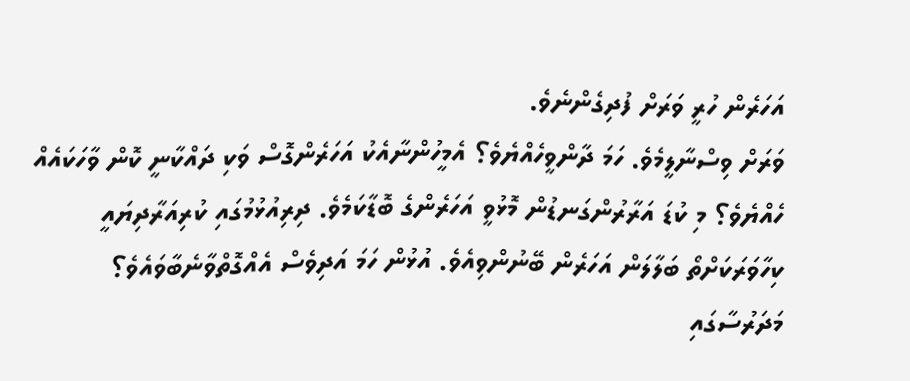އަހަރެން ހުރީ ވަރަށް ފުދިގެންނެވެ.
ވަރަށް ވިސްނާލީމެވެ. ހަމަ ދާންވީހެއްޔެވެ؟ އެމީހުންނާއެކު އަހަރެންގޮސް ވަކި ދައްކާނީ ކޮން ވާހަކައެއް ހެއްޔެވެ؟ މި ކުޑަ އަރާރުންގަނޑުން މޮޅުވީ އަހަރެންގެ ބޮޑާކަމެވެ. ދިރިއުޅުމުގައި ކުރިއަރާދިޔައީ ކިހާވަރަކަށްތޯ ބަލާލަން އަހަރެން ބޭނުންވިއެވެ. އުޅުން ހަމަ އަދިވެސް އެއްގޮތްވާނެބާވައެވެ؟ މަދަރުސާގައި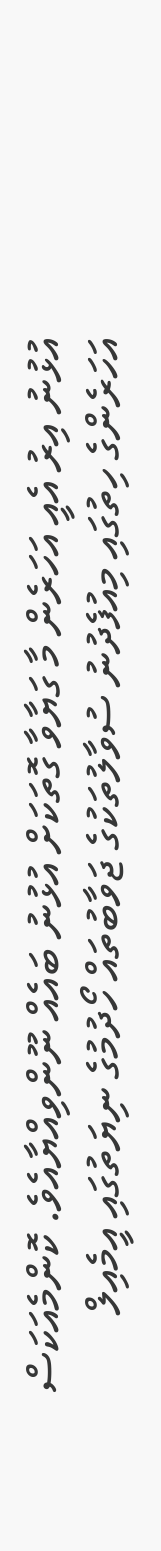އުޅުނު އިރު އެއީ އަހަރެން މާ ގަޔާވާ ގޮތަކަށް އުޅުނު ބައެއް ނޫންވިއްޔާއެވެ. ކޮންމެއަކަސް އަހަރެންގެ ހިތުގައި މިއުފެދުނު ސުވާލުތަކުގެ ޖަވާބުތައް ހޯދުމުގެ ނިޔަތުގައި އީމެއިލް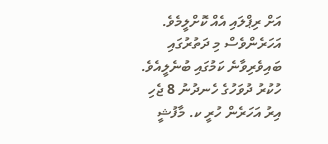އަށް ރިޕްލައި އެއް ކޮށްލީމެވެ. އަހަރެންވެސް މި ދަތުރުގައި ބައިވެރިވާނެ ކަމުގައި ބުނެލީއެވެ.
ހުކުރު ދުވަހުގެ ހެނދުނު 8 ޖެހި އިރު އަހަރެން ހުރީ ކ. މާފުޝީ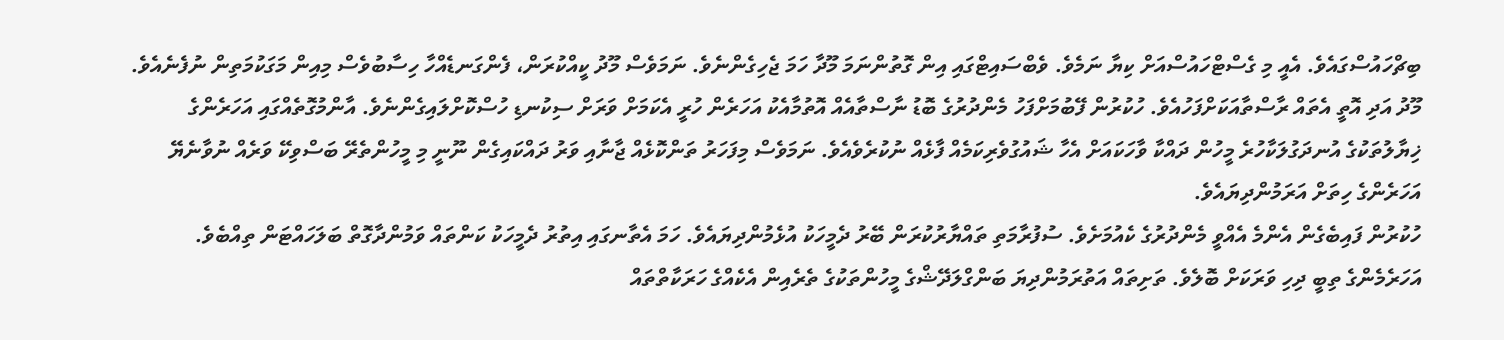ބިޗްހައުސްގައެވެ. އެއީ މި ގެސްޓްހައުސްއަށް ކިޔާ ނަމެވެ. ވެބްސައިޓްގައި އިން ގޮތުންނަމަ މޫދާ ހަމަ ޖެހިގެންނެވެ. ނަމަވެސް މޫދު ކީއްކުރަން، ފެންގަނޑެއްހާ ހިސާބުވެސް މިއިން މަގަކުމަތިން ނުފެނެއެވެ. މޫދު އަދި އޮތީ އެތައް ރާސްތާއަކަށްފަހުއެވެ. ހުކުރުން ފޭބުމަށްފަހު މެންދުރުގެ ބޮޑު ނާސްތާއެއް އޮތުމާއެކު އަހަރެން ހުރީ އެކަމަށް ވަރަށް ސިކުނޑި ހުސްކޮށްލައިގެންނެވެ. އާންމުގޮތެއްގައި އަހަރެންގެ ޚިޔާލުތަކުގެ އުނދަގުލަކާހުރެ މީހުން ދައްކާ ވާހަކައަށް އެހާ ޝައުގުވެރިކަމެއް ފާޅެއް ނުކުރެވެއެވެ. ނަމަވެސް މިފަހަރު ތަންކޮޅެއް ޖާނާއި ވަރު ދައްކައިގެން ނޫނީ މި މީހުންތެރޭ ބަސްވިކޭ ވަރެއް ނުވާނެޔޭ އަހަރެންގެ ހިތަށް އަރަމުންދިޔައެވެ.
ހުކުރުން ފައިބެގެން އެންމެ އެއްވީ މެންދުރުގެ ކެއުމަށެވެ. ސުފުރާމަތި ތައްޔާރުކުރަން ބޭރު ދެމީހަކު އުޅެމުންދިޔައެވެ. ހަމަ އެތާނގައި އިތުރު ދެމީހަކު ކަންތައް ވަމުންދާގޮތް ބަލަހައްޓަން ތިއްބެވެ. އަހަރެމެންގެ ތިބީ ދިހި ވަރަކަށް ބޮލެވެ. ތަށިތައް އަތުރަމުންދިޔަ ބަންގްލަދޭޝްގެ މީހުންތަކުގެ ތެރެއިން އެކެއްގެ ހަރަކާތްތައް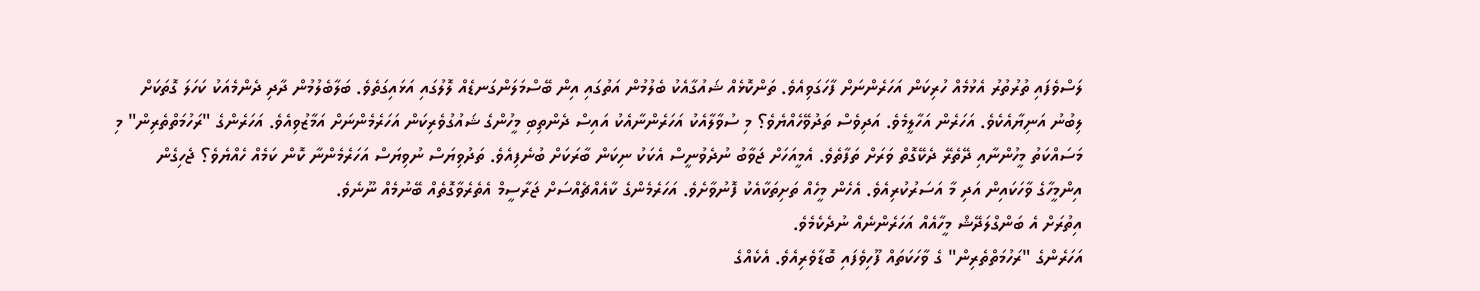ލަސްވެފައި ތުރުތުރު އެޅުމެއް ހުރިކަން އަހަރެންނަށް ފާހަގަވިއެވެ. ތަންކޮޅެއް ޝައުގާއެކު ބެލުމުން އަތުގައި އިން ބޭސްމަލަންގަނޑެއް ލޮލުގައި އަޅައިގަތެވެ. ބަލާބެލުމުން ދާދި ދެންމެއަކު ކަހަލަ ގޮތަކަށް ލިބުނު އަނިޔާއެކެވެ. އަހަރެން އަހާލީމެވެ. އަދިވެސް ތަދުވޭހެއްޔެވެ؟ މި ސުވާލާއެކު އަހަރެންނާއެކު އައިސް ދެންތިބި މީހުންގެ ޝައުގުވެރިކަން އަހަރެމެންނަށް އަމާޒުވިއެވެ. އަހަރެންގެ "ރަހުމަތްތެރިން" މި މަސައްކަތު މީހުންނާއި ދޭތެރޭ ދެކޭގޮތް ވަރަށް ތަފާތެވެ. އެމީއަހަށް ޖަވާބު ނުދެވުނީސް އެކަކު ނިކަން ބާރަކަށް ބުނެފިއެވެ. ތަދުވިޔަސް ނުވިޔަސް އަހަރެމެންނާ ކޮން ކަމެއް ހެއްޔެވެ؟ ޖެހިގެން އިންމީހާގެ ވާހަކައިން އަދި މާ އަސަރުކުރިއެވެ. އެހެން މީހެއް ތަށިތަކާއެކު ފޮނުވާށެވެ. އަހަރެމެންގެ ކާއެއްޗެއްސަށް ޖަރާސީމް އެތެރެވާގޮތެއް ބޭނުމެއް ނޫނެވެ.
އިތުރަށް އެ ބަންގްލަދޭޝް މީހާއެއް އަހަރެންނެއް ނުދެކެމެވެ.
އަހަރެންގެ "ރަހުމަތްތެރިން" ގެ ވާހަކަތައް ފޫހިވެފައި ބޮޑާވެރިއެވެ. އެކެއްގެ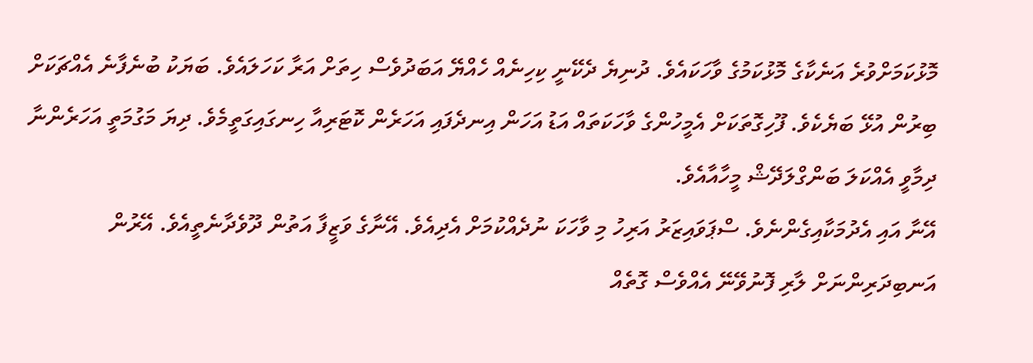މޮޅުކަމަށްވުރެ އަނެކާގެ މޮޅުކަމުގެ ވާހަކައެވެ. ދުނިޔެ ދެކޭނީ ކިހިނެއް ހެއްޔޭ އަބަދުވެސް ހިތަށް އަރާ ކަހަލައެވެ. ބަޔަކު ބުނެފާނެ އެއްޗަކަށް ބިރުން އުޅޭ ބަޔެކެވެ. ފޫހިގޮތަކަށް އެމީހުންގެ ވާހަކަތައް އަޑު އަހަން އިނދެފައި އަހަރެން ކޮޓަރިއާ ހިނގައިގަތީމެވެ. ދިޔަ މަގުމަތީ އަހަރެންނާ ދިމާވީ އެއްކަލަ ބަންގްލަދޭޝް މީހާއާއެވެ.
އޭނާ އައި އެދުމަކާއިގެންނެވެ. ސްޕަވައިޒަރު އަރިހު މި ވާހަކަ ނުދެއްކުމަށް އެދިއެވެ. އޭނާގެ ވަޒީފާ އަތުން ދޫވެދާނެތީއެވެ. އޭރުން އަނބިދަރިންނަށް ލާރި ފޮނުވޭނޭ އެއްވެސް ގޮތެއް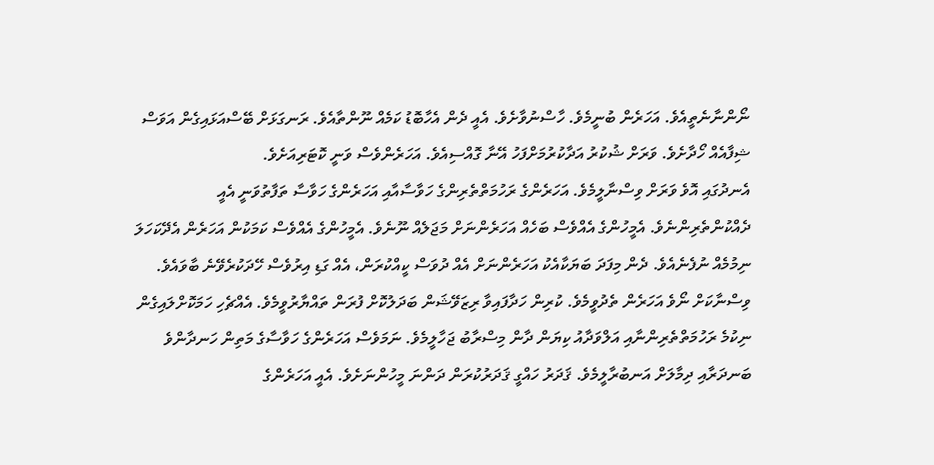ނޯންނާނެތީއެވެ. އަހަރެން ބުނީމެވެ. ހާސްނުވާށެވެ. އެއީ ދެން އެހާބޮޑު ކަމެއް ނޫންތާއެވެ. ރަނގަޅަށް ބޭސްއަޅައިގެން އަވަސް ޝިފާއެއް ހޯދާށެވެ. ވަރަށް ޝުކުރު އަދާކުރުމަށްފަހު އޭނާ ގޮއްސިއެވެ. އަހަރެންވެސް ވަނީ ކޮޓަރިއަށެވެ.
އެނދުގައި އޮވެ ވަރަށް ވިސްނާލީމެވެ. އަހަރެންގެ ރަހުމަތްތެރިންގެ ހަވާސާއާއި އަހަރެންގެ ހަވާސާ ތަފާތުވަނީ އެއީ ދެއްކުންތެރިންނެވެ. އެމީހުންގެ އެއްވެސް ބަހެއް އަހަރެންނަށް މަޖަލެއް ނޫނެވެ. އެމީހުންގެ އެއްވެސް ކަމަކުން އަހަރެން އެދޭކަހަލަ ނިމުމެއް ނުފެނެއެވެ. ދެން މިފަދަ ބަޔަކާއެކު އަހަރެންނަށް އެއް ދުވަސް ކީއްކުރަން، އެއް ގަޑި އިރުވެސް ހޭދަކުރެވޭނެ ބާވައެވެ.
ވިސްނާކަށް ނޯވެ އަހަރެން ތެދުވީމެވެ. ކުރިން ހަދާފައިވާ ރިޒަވޭޝަން ބަދަލުކޮށް ފުރަން ތައްޔާރުވީމެވެ. އެއްޗެހި ހަމަކޮށްލައިގެން ނިކުމެ ރަހުމަތްތެރިންނާއި އަލްވަދާއު ކިޔަން ދާން މިސްރާބު ޖަހާލީމެވެ. ނަމަވެސް އަހަރެންގެ ހަވާސާގެ މަތިން ހަނދާންވެ ބަނދަރާއި ދިމާލަށް އަނބުރާލީމެވެ. ޤަދަރު ހައްގީ ޤަދަރުކުރަން ދަންނަ މީހުންނަށެވެ. އެއީ އަހަރެންގެ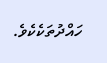ހައްދުތަކެކެވެ.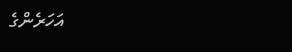އަހަރެންގެ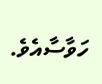ހަވާސާއެވެ.